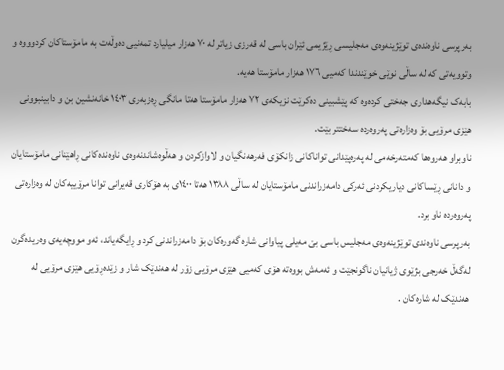بەرپرسی ناوەندەی توێژینەوەی مەجلیسی ڕێژیمی ئێران باسی لە قەرزی زیاتر لە ٧٠ هەزار میلیارد تمەنیی دەوڵەت بە مامۆستاکان کردوووە و وتوویەتی کە لە ساڵی نوێی خوێندندا کەمیی ١٧٦ هەزار مامۆستا هەیە.
بابەک نیگەهداری جەختی کردەوە کە پێشبینی دەکرێت نزیکەی ٧٢ هەزار مامۆستا هەتا مانگی ڕەزبەری ١٤٠٣ خانەنشین بن و دابینبوونی هێزی مرۆیی بۆ وەزارەتی پەروەردە سەختتر بێت.
ناوبراو هەروەها کەمتەرخەمی لە پەرەپێدانی تواناکانی زانکۆی فەرهەنگیان و لاوازکردن و هەڵوەشاندنەوەی ناوەندەکانی ڕاهێنانی مامۆستایان و دانانی ڕێساکانی دیاریکردنی ئەرکی دامەزراندنی مامۆستایان لە ساڵی ١٣٨٨ هەتا ١٤٠٠ی بە هۆکاری قەیرانی توانا مرۆییەکان لە وەزارەتی پەروەردە ناو برد.
بەرپرسی ناوەندی توێژینەوەی مەجلیس باسی بێ مەیلی پیاوانی شارە گەورەکان بۆ دامەزراندنی کرد و ڕایگەیاند، ئەو مووچەیەی وەریدەگرن لەگەڵ خەرجی بژێوی ژیانیان ناگونجێت و ئەمەش بووەتە هۆی کەمیی هێزی مرۆیی زۆر لە هەندێک شار و زێدەڕۆیی هێزی مرۆیی لە هەندێک لە شارەکان .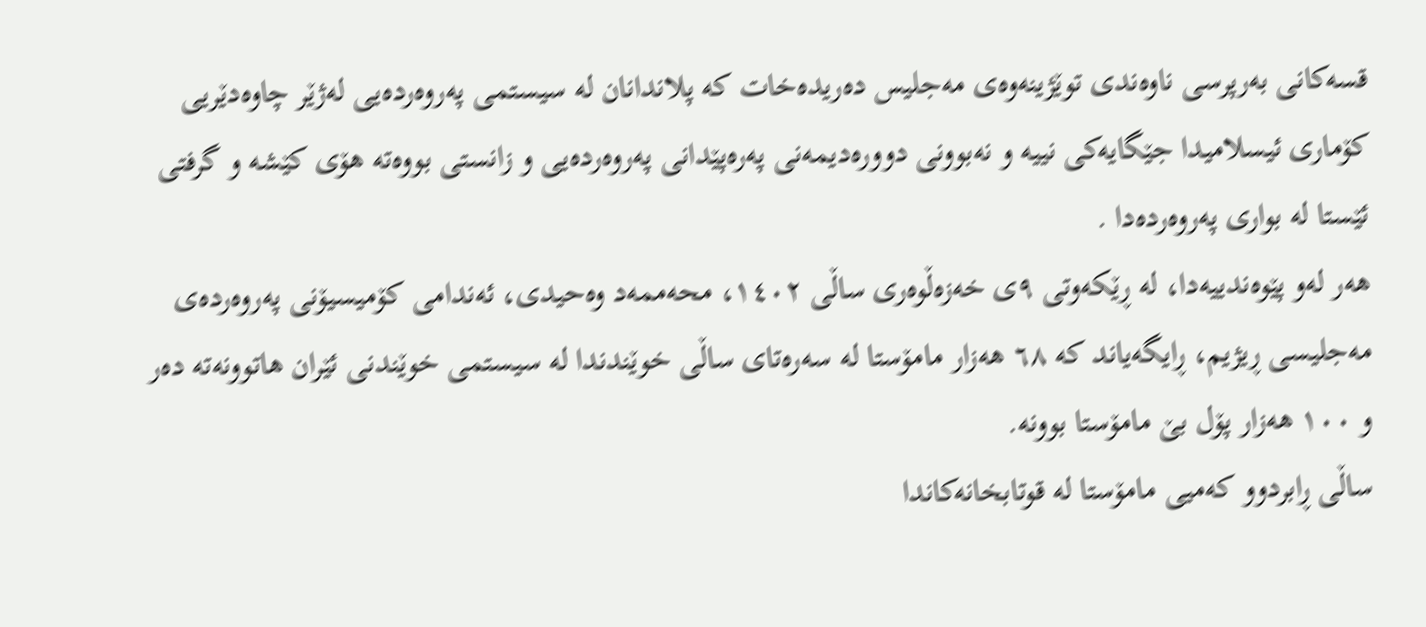قسەکانی بەرپرسی ناوەندی توێژینەوەی مەجلیس دەریدەخات کە پلاندانان لە سیستمی پەروەردەیی لەژێر چاوەدێریی کۆماری ئیسلامیدا جێگایەکی نییە و نەبوونی دوورەدیمەنی پەرەپێدانی پەروەردەیی و زانستی بووەتە هۆی کێشە و گرفتی ئێستا لە بواری پەروەردەدا .
هەر لەو پێوەندییەدا، لە ڕێکەوتی ٩ی خەزەڵوەری ساڵی ١٤٠٢، محەممەد وەحیدی، ئەندامی کۆمیسیۆنی پەروەردەی مەجلیسی ڕیژیم، ڕایگەیاند کە ٦٨ هەزار مامۆستا لە سەرەتای ساڵی خوێندندا لە سیستمی خوێندنی ئێران هاتوونەتە دەر و ١٠٠ هەزار پۆل بێ مامۆستا بوونە.
ساڵی ڕابردوو کەمیی مامۆستا لە قوتابخانەکاندا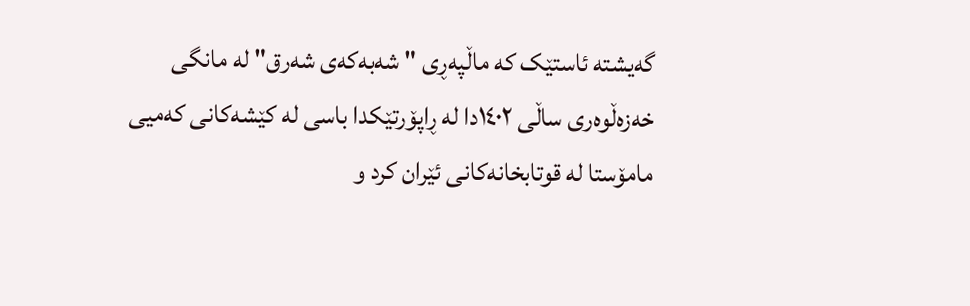گەیشتە ئاستێک کە ماڵپەڕی " شەبەکەی شەرق" لە مانگی خەزەڵوەری ساڵی ١٤٠٢دا لە ڕاپۆرتێکدا باسی لە کێشەکانی کەمیی مامۆستا لە قوتابخانەکانی ئێران کرد و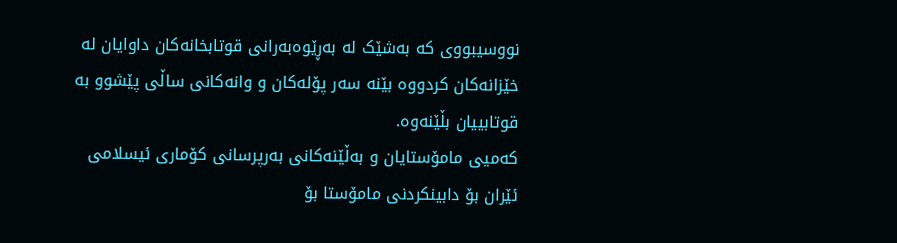نووسیبووی کە بەشێک لە بەڕێوەبەرانی قوتابخانەکان داوایان لە خێزانەکان کردووە بێنە سەر پۆلەکان و وانەکانی ساڵی پێشوو بە قوتابییان بڵێنەوە.
کەمیی مامۆستایان و بەڵێنەکانی بەرپرسانی کۆماری ئیسلامی ئێران بۆ دابینکردنی مامۆستا بۆ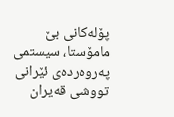پۆلەکانی بێ مامۆستا، سیستمی پەروەردەی ئێرانی تووشی قەیران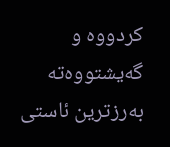کردووە و گەیشتووەتە بەرزترین ئاستی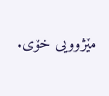مێژوویی خۆی.